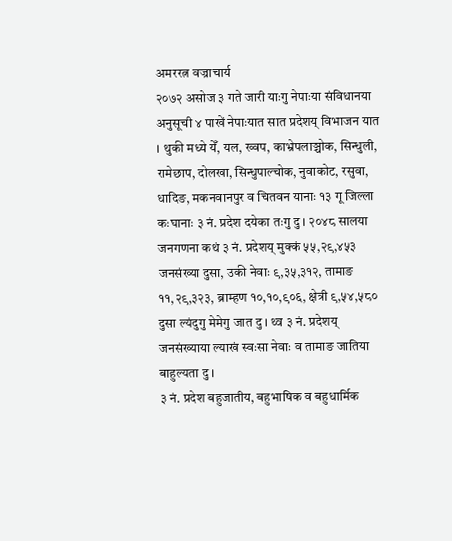अमररत्न वज्राचार्य
२०७२ असोज ३ गते जारी याःगु नेपाःया संविधानया अनुसूची ४ पाखें नेपाःयात सात प्रदेशय् विभाजन यात । थुकी मध्ये येँ, यल, ख्वप, काभ्रेपलाञ्चोक, सिन्धुली, रामेछाप, दोलखा, सिन्धुपाल्चोक, नुवाकोट, रसुवा, धादिङ, मकनवानपुर व चितवन यानाः १३ गू जिल्ला कःघानाः ३ नं. प्रदेश दयेका तःगु दु । २०४८ सालया जनगणना कथं ३ नं. प्रदेशय् मुक्कं ५५,२९,४५३ जनसंख्या दुसा, उकी नेवाः ९,३५,३१२, तामाङ ११,२९,३२३, ब्राम्हण १०,१०,९०६, क्षेत्री ९,५४,५८० दुसा ल्यंदुगु मेमेगु जात दु । थ्व ३ नं. प्रदेशय् जनसंख्याया ल्याखं स्वःसा नेवाः व तामाङ जातिया बाहुल्यता दु ।
३ नं. प्रदेश बहुजातीय, बहुभाषिक व बहुधार्मिक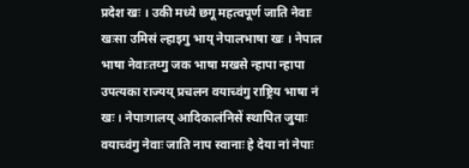प्रदेश खः । उकी मध्ये छगू महत्वपूर्ण जाति नेवाः खःसा उमिसं ल्हाइगु भाय् नेपालभाषा खः । नेपाल भाषा नेवाःतय्गु जक भाषा मखसे न्हापा न्हापा उपत्यका राज्यय् प्रचलन वयाच्वंगु राष्ट्रिय भाषा नं खः । नेपाःगालय् आदिकालंनिसें स्थापित जुयाः वयाच्वंगु नेवाः जाति नाप स्वानाः हे देया नां नेपाः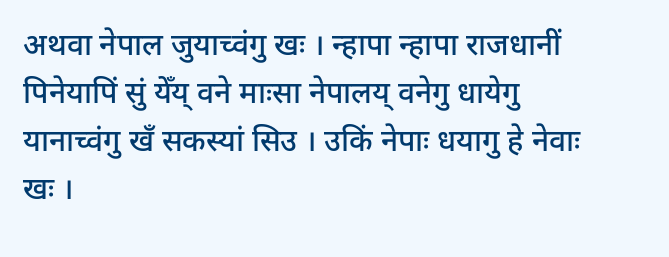अथवा नेपाल जुयाच्वंगु खः । न्हापा न्हापा राजधानीं पिनेयापिं सुं येँय् वने माःसा नेपालय् वनेगु धायेगु यानाच्वंगु खँ सकस्यां सिउ । उकिं नेपाः धयागु हे नेवाः खः ।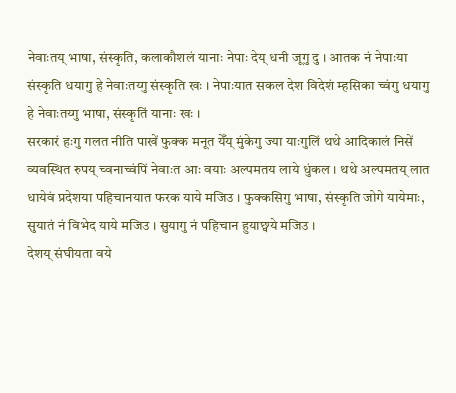नेवाःतय् भाषा, संस्कृति, कलाकौशलं यानाः नेपाः देय् धनी जूगु दु । आतक नं नेपाःया संस्कृति धयागु हे नेवाःतय्गु संस्कृति खः । नेपाःयात सकल देश विदेशं म्हसिका च्वंगु धयागु हे नेवाःतय्गु भाषा, संस्कृतिं यानाः खः ।
सरकारं हःगु गलत नीति पाखें फुक्क मनूत येँय् मुंकेगु ज्या याःगुलिं थथे आदिकालं निसें व्यवस्थित रुपय् च्वनाच्वंपिं नेवाःत आः वयाः अल्पमतय लाये धुंकल । थथे अल्पमतय् लात धायेवं प्रदेशया पहिचानयात फरक याये मजिउ । फुक्कसिगु भाषा, संस्कृति जोगे यायेमाः, सुयातं नं विभेद याये मजिउ । सुयागु नं पहिचान हुयाछ्वये मजिउ ।
देशय् संघीयता वये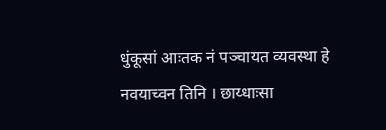धुंकूसां आःतक नं पञ्चायत व्यवस्था हे नवयाच्वन तिनि । छाय्धाःसा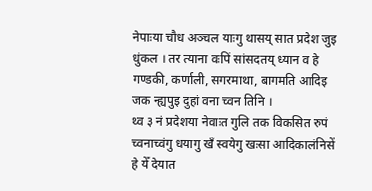नेपाःया चौध अञ्चल याःगु थासय् सात प्रदेश जुइ धुंकल । तर त्याना वःपिं सांसदतय् ध्यान व हे गण्डकी, कर्णाली, सगरमाथा, बागमति आदिइ जक न्ह्यपुइ दुहां वना च्वन तिनि ।
थ्व ३ नं प्रदेशया नेवाःत गुलि तक विकसित रुपं च्वनाच्वंगु धयागु खँ स्वयेगु खःसा आदिकालंनिसें हे येँ देयात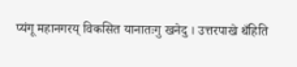प्यंगू महानगरय् विकसित यानातःगु खनेदु । उत्तरपाखे थँहिति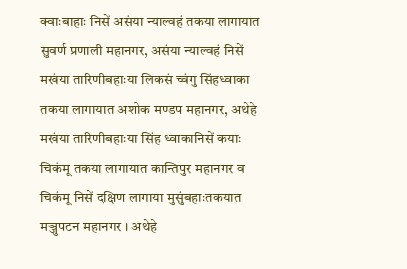क्वाःबाहाः निसें असंया न्याल्वहं तकया लागायात सुवर्ण प्रणाली महानगर, असंया न्याल्वहं निसें मखंया तारिणीबहाःया लिकसं च्वंगु सिंहध्वाका तकया लागायात अशोक मण्डप महानगर, अथेहे मखंया तारिणीबहाःया सिंह ध्वाकानिसें कयाः चिकंमू तकया लागायात कान्तिपुर महानगर व चिकंमू निसें दक्षिण लागाया मुसुंबहाःतकयात मञ्जुपटन महानगर । अथेहे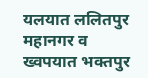यलयात ललितपुर महानगर व ख्वपयात भक्तपुर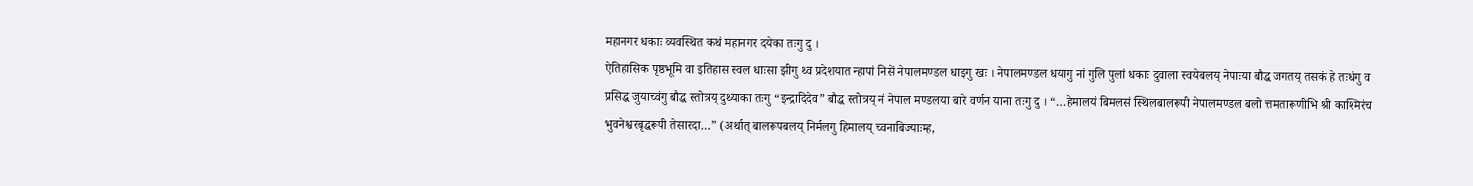महानगर धकाः व्यवस्थित कथं महानगर दयेका तःगु दु ।
ऐतिहासिक पृष्ठभूमि वा इतिहास स्वल धाःसा झीगु थ्व प्रदेशयात न्हापां निसें नेपालमण्डल धाइगु खः । नेपालमण्डल धयागु नां गुलि पुलां धकाः दुवाला स्वयेबलय् नेपाःया बौद्ध जगतय् तसकं हे तःधंगु व प्रसिद्ध जुयाच्वंगु बौद्ध स्तोत्रय् दुथ्याका तःगु “इन्द्रादिदेव” बौद्ध स्तोत्रय् नं नेपाल मण्डलया बारे वर्णन याना तःगु दु । “…हेमालयं बिमलसं स्थिलबालरूपी नेपालमण्डल बलो त्तमतारूणीभि श्री काश्मिरंच भुवनेश्वरबृद्धरूपी तेसारदा…” (अर्थात् बालरूपबलय् निर्मलगु हिमालय् च्वनाबिज्याःम्ह,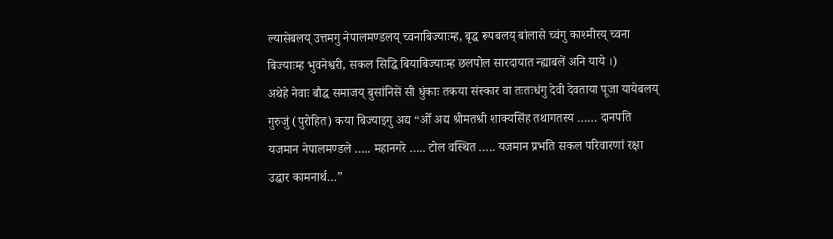ल्यासेबलय् उत्तमगु नेपालमण्डलय् च्वनाबिज्याःम्ह, बृद्ध रूपबलय् बांलासे च्वंगु काश्मीरय् च्वना बिज्याःम्ह भुवनेश्वरी, सकल सिद्धि बियाबिज्याःम्ह छलपोल सारदायात न्ह्याबलें अनि याये ।)
अथेहे नेवाः बौद्ध समाजय् बुसांनिसें सी धुंकाः तकया संस्कार वा तःतःधंगु देवी देवताया पूजा यायेबलय् गुरुजुं (पुरोहित) कया बिज्याइगु अद्य “ओँ अद्य श्रीमतश्री शाक्यसिंह तथागतस्य …… दानपति यजमान नेपालमण्डले ….. महानगरे ….. टोल वस्थित ….. यजमान प्रभति सकल परिवारणां रक्षा उद्धार कामनार्थ…”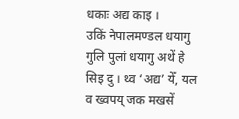धकाः अद्य काइ ।
उकिं नेपालमण्डल धयागु गुलि पुलां धयागु अथें हे सिइ दु । थ्व ‘अद्य’ येँ, यल व ख्वपय् जक मखसें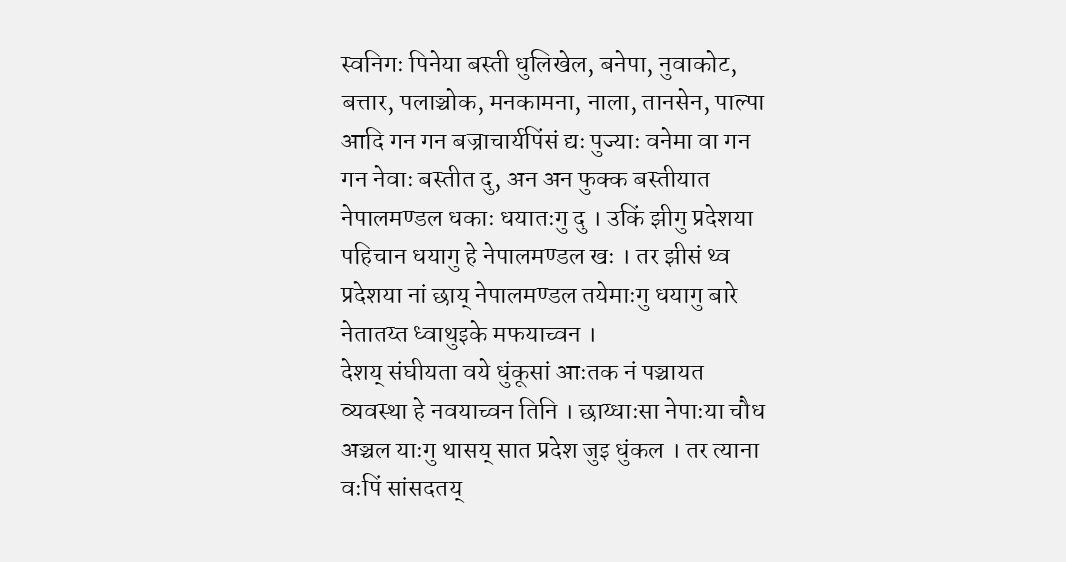स्वनिगः पिनेया बस्ती धुलिखेल, बनेपा, नुवाकोट, बत्तार, पलाञ्चोक, मनकामना, नाला, तानसेन, पाल्पा आदि गन गन बज्राचार्यपिंसं द्यः पुज्याः वनेमा वा गन गन नेवाः बस्तीत दु, अन अन फुक्क बस्तीयात नेपालमण्डल धकाः धयातःगु दु । उकिं झीगु प्रदेशया पहिचान धयागु हे नेपालमण्डल खः । तर झीसं थ्व प्रदेशया नां छाय् नेपालमण्डल तयेमाःगु धयागु बारे नेतातय्त ध्वाथुइके मफयाच्वन ।
देशय् संघीयता वये धुंकूसां आःतक नं पञ्चायत व्यवस्था हे नवयाच्वन तिनि । छाय्धाःसा नेपाःया चौध अञ्चल याःगु थासय् सात प्रदेश जुइ धुंकल । तर त्याना वःपिं सांसदतय्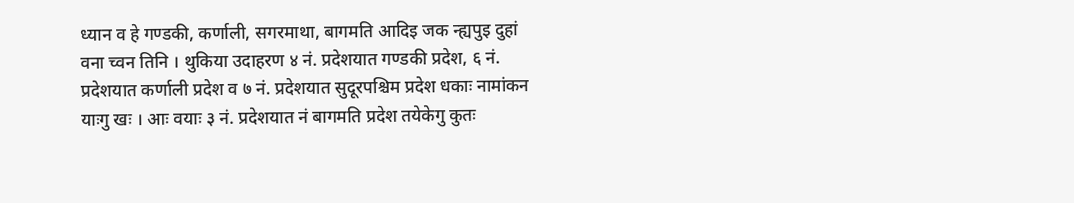ध्यान व हे गण्डकी, कर्णाली, सगरमाथा, बागमति आदिइ जक न्ह्यपुइ दुहां वना च्वन तिनि । थुकिया उदाहरण ४ नं. प्रदेशयात गण्डकी प्रदेश, ६ नं. प्रदेशयात कर्णाली प्रदेश व ७ नं. प्रदेशयात सुदूरपश्चिम प्रदेश धकाः नामांकन याःगु खः । आः वयाः ३ नं. प्रदेशयात नं बागमति प्रदेश तयेकेगु कुतः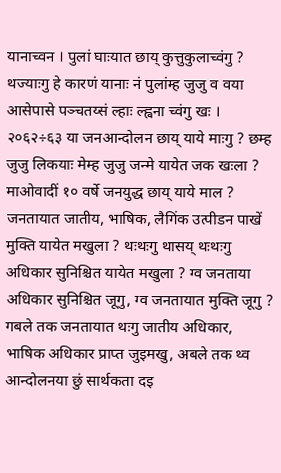यानाच्वन । पुलां घाःयात छाय् कुत्तुकुलाच्वंगु ? थज्याःगु हे कारणं यानाः नं पुलांम्ह जुजु व वया आसेपासे पञ्चतय्सं ल्हाः ल्ह्वना च्वंगु खः ।
२०६२÷६३ या जनआन्दोलन छाय् याये माःगु ? छम्ह जुजु लिकयाः मेम्ह जुजु जन्मे यायेत जक खःला ? माओवादीं १० वर्षे जनयुद्ध छाय् याये माल ? जनतायात जातीय, भाषिक, लैगिंक उत्पीडन पाखें मुक्ति यायेत मखुला ? थःथःगु थासय् थःथःगु अधिकार सुनिश्चित यायेत मखुला ? ग्व जनताया अधिकार सुनिश्चित जूगु, ग्व जनतायात मुक्ति जूगु ? गबले तक जनतायात थःगु जातीय अधिकार, भाषिक अधिकार प्राप्त जुइमखु, अबले तक थ्व आन्दोलनया छुं सार्थकता दइ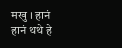मखु । हानं हानं थथे हे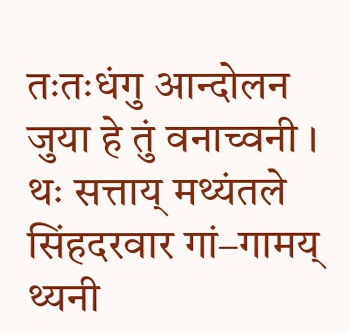तःतःधंगु आन्दोलन जुया हे तुं वनाच्वनी ।
थः सत्ताय् मथ्यंतले सिंहदरवार गां–गामय् थ्यनी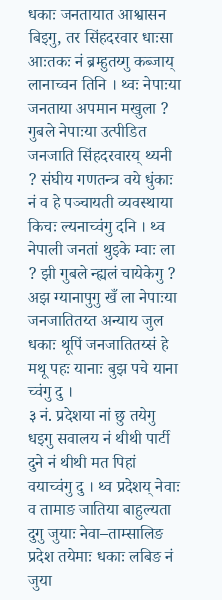धकाः जनतायात आश्वासन बिइगु, तर सिंहदरवार धाःसा आःतकः नं ब्रम्हुतय्गु कब्जाय् लानाच्वन तिनि । थ्वः नेपाःया जनताया अपमान मखुला ? गुबले नेपाःया उत्पीडित जनजाति सिंहदरवारय् थ्यनी ? संघीय गणतन्त्र वये धुंकाः नं व हे पञ्चायती व्यवस्थाया किचः ल्यनाच्वंगु दनि । थ्व नेपाली जनतां थुइके म्वाः ला ? झी गुबले न्ह्यलं चायेकेगु ? अझ ग्यानापुगु खँ ला नेपाःया जनजातितय्त अन्याय जुल धकाः थूपिं जनजातितय्सं हे मथू पहः यानाः बुझ पचे याना च्वंगु दु ।
३ नं. प्रदेशया नां छु तयेगु धइगु सवालय नं थीथी पार्टी दुने नं थीथी मत पिहां वयाच्वंगु दु । थ्व प्रदेशय् नेवाः व तामाङ जातिया बाहुल्यता दुगु जुयाः नेवा–ताम्सालिङ प्रदेश तयेमाः धकाः लबिङ नं जुया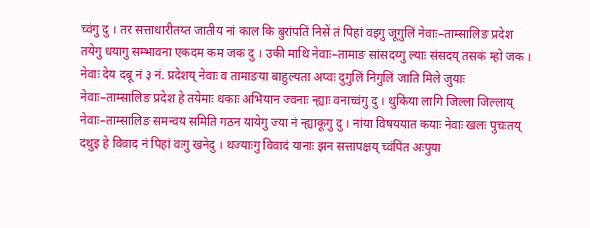च्वंगु दु । तर सत्ताधारीतय्त जातीय नां काल कि बुरांपतिं निसें तं पिहां वइगु जूगुलिं नेवाः–ताम्सालिङ प्रदेश तयेगु धयागु सम्भावना एकदम कम जक दु । उकी माथि नेवाः–तामाङ सांसदय्गु ल्याः संसदय् तसकं म्हो जक । नेवाः देय दबू नं ३ नं. प्रदेशय् नेवाः व तामाङया बाहुल्यता अप्वः दुगुलिं निगुलिं जाति मिले जुयाः नेवाः–ताम्सालिङ प्रदेश हे तयेमाः धकाः अभियान ज्वनाः न्ह्याः वनाच्वंगु दु । थुकिया लागि जिल्ला जिल्लाय् नेवाः–ताम्सालिङ समन्वय समिति गठन यायेगु ज्या नं न्ह्याकूगु दु । नांया विषययात कयाः नेवाः खलः पुचःतय् दथुइ हे विवाद नं पिहां वःगु खनेदु । थज्याःगु विवादं यानाः झन सत्तापक्षय् च्वंपिंत अःपुया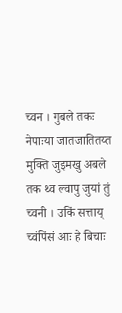च्वन । गुबले तकः नेपाःया जातजातितय्त मुक्ति जुइमखु अबले तक थ्व ल्वापु जुयां तुं च्वनी । उकिं सत्ताय् च्वंपिंसं आः हे बिचाः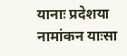यानाः प्रदेशया नामांकन याःसा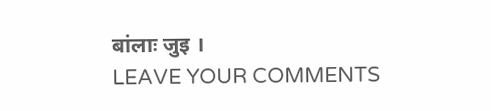बांलाः जुइ ।
LEAVE YOUR COMMENTS